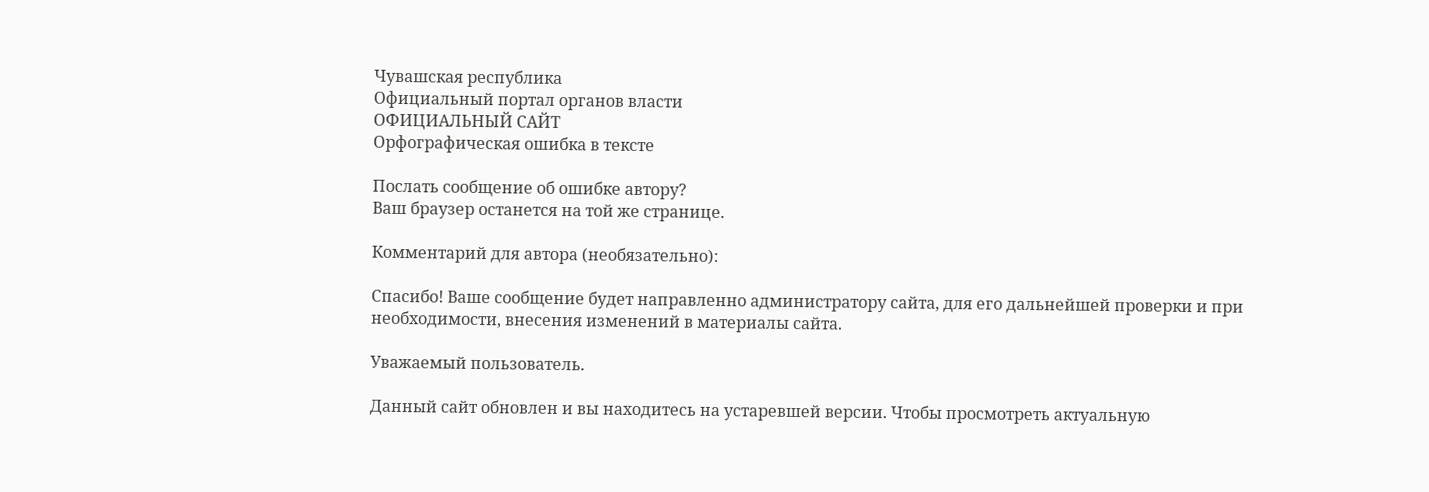Чувашская республика
Официальный портал органов власти
ОФИЦИАЛЬНЫЙ САЙТ
Орфографическая ошибка в тексте

Послать сообщение об ошибке автору?
Ваш браузер останется на той же странице.

Комментарий для автора (необязательно):

Спасибо! Ваше сообщение будет направленно администратору сайта, для его дальнейшей проверки и при необходимости, внесения изменений в материалы сайта.

Уважаемый пользователь.

Данный сайт обновлен и вы находитесь на устаревшей версии. Чтобы просмотреть актуальную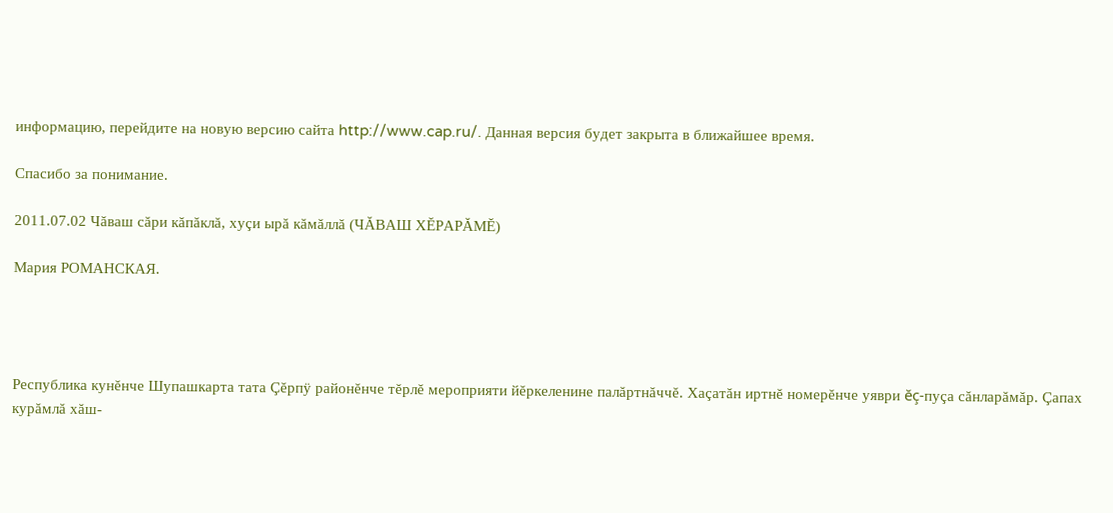информацию, перейдите на новую версию сайта http://www.cap.ru/. Данная версия будет закрыта в ближайшее время.

Спасибо за понимание.

2011.07.02 Чăваш сăри кăпăклă, хуçи ырă кăмăллă (ЧĂВАШ ХĔРАРĂМĔ)

Мария РОМАНСКАЯ.




Республика кунĕнче Шупашкарта тата Çĕрпÿ районĕнче тĕрлĕ мероприяти йĕркеленине палăртнăччĕ. Хаçатăн иртнĕ номерĕнче уяври ĕç-пуçа сăнларăмăр. Çапах курăмлă хăш-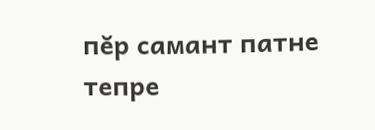пĕр самант патне тепре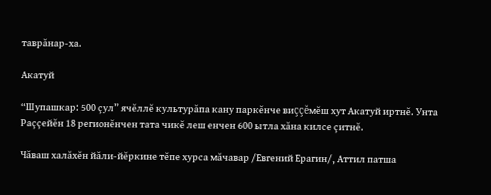таврăнар-ха.

Акатуй

“Шупашкар: 500 çул” ячĕллĕ культурăпа кану паркĕнче виççĕмĕш хут Акатуй иртнĕ. Унта Раççейĕн 18 регионĕнчен тата чикĕ леш енчен 600 ытла хăна килсе çитнĕ.

Чăваш халăхĕн йăли-йĕркине тĕпе хурса мăчавар /Евгений Ерагин/, Аттил патша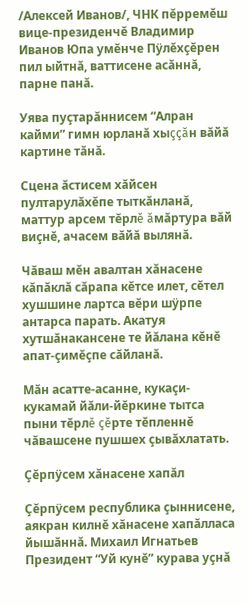/Алексей Иванов/, ЧНК пĕрремĕш вице-президенчĕ Владимир Иванов Юпа умĕнче Пÿлĕхçĕрен пил ыйтнă, ваттисене асăннă, парне панă.

Уява пуçтарăннисем “Алран кайми” гимн юрланă хыççăн вăйă картине тăнă.

Сцена ăстисем хăйсен пултарулăхĕпе тыткăнланă, маттур арсем тĕрлĕ ăмăртура вăй виçнĕ, ачасем вăйă вылянă.

Чăваш мĕн авалтан хăнасене кăпăклă сăрапа кĕтсе илет, сĕтел хушшине лартса вĕри шÿрпе антарса парать. Акатуя хутшăнакансене те йăлана кĕнĕ апат-çимĕçпе сăйланă.

Мăн асатте-асанне, кукаçи-кукамай йăли-йĕркине тытса пыни тĕрлĕ çĕрте тĕпленнĕ чăвашсене пушшех çывăхлатать.

Çĕрпÿсем хăнасене хапăл

Çĕрпÿсем республика çыннисене, аякран килнĕ хăнасене хапăлласа йышăннă. Михаил Игнатьев Президент “Уй кунĕ” курава уçнă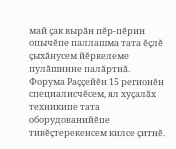май çак вырăн пĕр-пĕрин опычĕпе паллашма тата ĕçлĕ çыхăнусем йĕркелеме пулăшнине палăртнă. Форума Раççейĕн 15 регионĕн специалисчĕсем, ял хуçалăх техникипе тата оборудованийĕпе тивĕçтерекенсем килсе çитнĕ.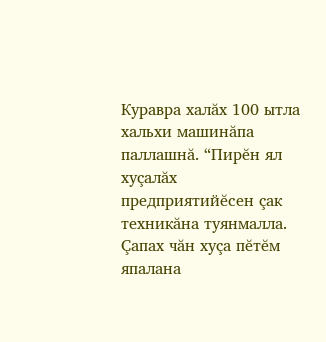Куравра халăх 100 ытла хальхи машинăпа паллашнă. “Пирĕн ял хуçалăх предприятийĕсен çак техникăна туянмалла. Çапах чăн хуçа пĕтĕм япалана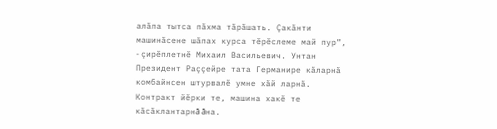алăпа тытса пăхма тăрăшать. Çакăнти машинăсене шăпах курса тĕрĕслеме май пур”, - çирĕплетнĕ Михаил Васильевич. Унтан Президент Раççейре тата Германире кăларнă комбайнсен штурвалĕ умне хăй ларнă. Контракт йĕрки те, машина хакĕ те кăсăклантарнă ăна.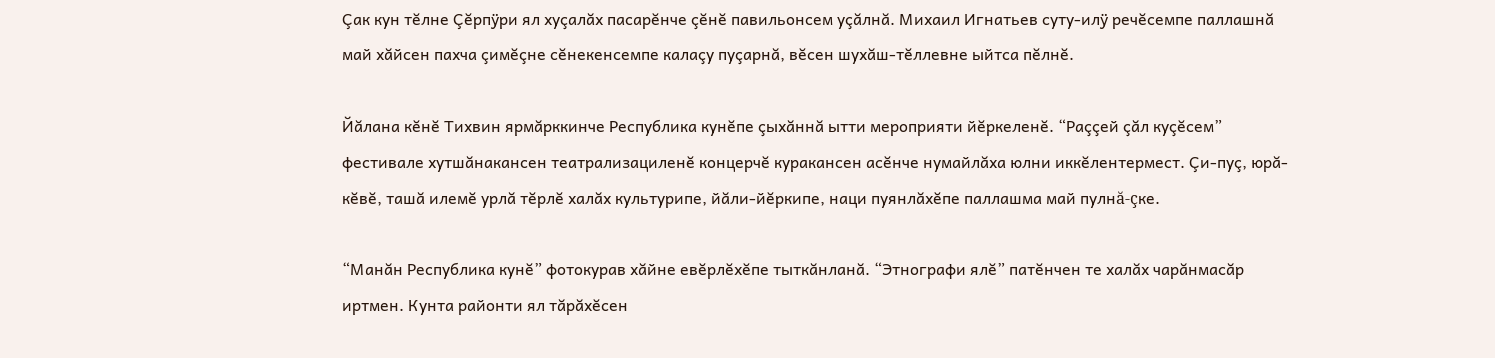Çак кун тĕлне Çĕрпÿри ял хуçалăх пасарĕнче çĕнĕ павильонсем уçăлнă. Михаил Игнатьев суту-илÿ речĕсемпе паллашнă май хăйсен пахча çимĕçне сĕнекенсемпе калаçу пуçарнă, вĕсен шухăш-тĕллевне ыйтса пĕлнĕ.

Йăлана кĕнĕ Тихвин ярмăрккинче Республика кунĕпе çыхăннă ытти мероприяти йĕркеленĕ. “Раççей çăл куçĕсем” фестивале хутшăнакансен театрализациленĕ концерчĕ куракансен асĕнче нумайлăха юлни иккĕлентермест. Çи-пуç, юрă-кĕвĕ, ташă илемĕ урлă тĕрлĕ халăх культурипе, йăли-йĕркипе, наци пуянлăхĕпе паллашма май пулнă-çке.

“Манăн Республика кунĕ” фотокурав хăйне евĕрлĕхĕпе тыткăнланă. “Этнографи ялĕ” патĕнчен те халăх чарăнмасăр иртмен. Кунта районти ял тăрăхĕсен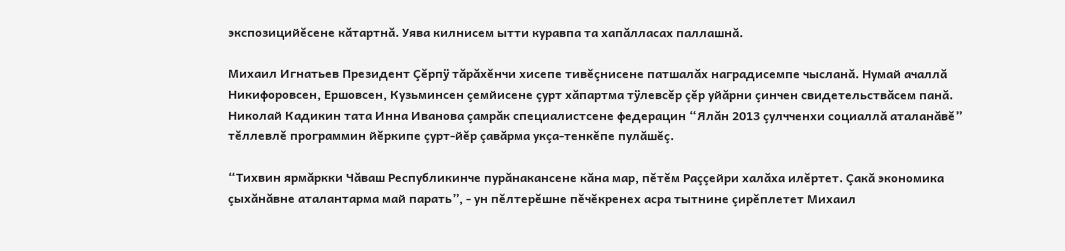экспозицийĕсене кăтартнă. Уява килнисем ытти куравпа та хапăлласах паллашнă.

Михаил Игнатьев Президент Çĕрпÿ тăрăхĕнчи хисепе тивĕçнисене патшалăх наградисемпе чысланă. Нумай ачаллă Никифоровсен, Ершовсен, Кузьминсен çемйисене çурт хăпартма тÿлевсĕр çĕр уйăрни çинчен свидетельствăсем панă. Николай Кадикин тата Инна Иванова çамрăк специалистсене федерацин “Ялăн 2013 çулчченхи социаллă аталанăвĕ” тĕллевлĕ программин йĕркипе çурт-йĕр çавăрма укçа-тенкĕпе пулăшĕç.

“Тихвин ярмăркки Чăваш Республикинче пурăнакансене кăна мар, пĕтĕм Раççейри халăха илĕртет. Çакă экономика çыхăнăвне аталантарма май парать”, - ун пĕлтерĕшне пĕчĕкренех асра тытнине çирĕплетет Михаил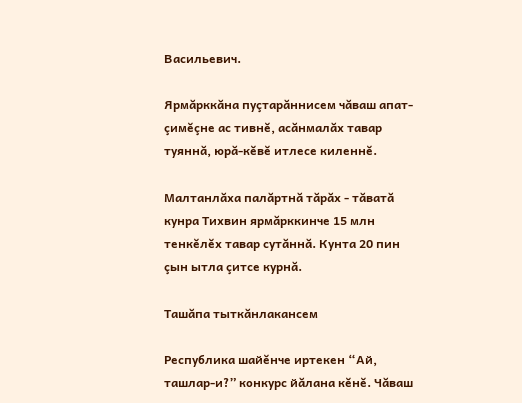Васильевич.

Ярмăрккăна пуçтарăннисем чăваш апат-çимĕçне ас тивнĕ, асăнмалăх тавар туяннă, юрă-кĕвĕ итлесе киленнĕ.

Малтанлăха палăртнă тăрăх - тăватă кунра Тихвин ярмăрккинче 15 млн тенкĕлĕх тавар сутăннă. Кунта 20 пин çын ытла çитсе курнă.

Ташăпа тыткăнлакансем

Республика шайĕнче иртекен “Ай, ташлар-и?” конкурс йăлана кĕнĕ. Чăваш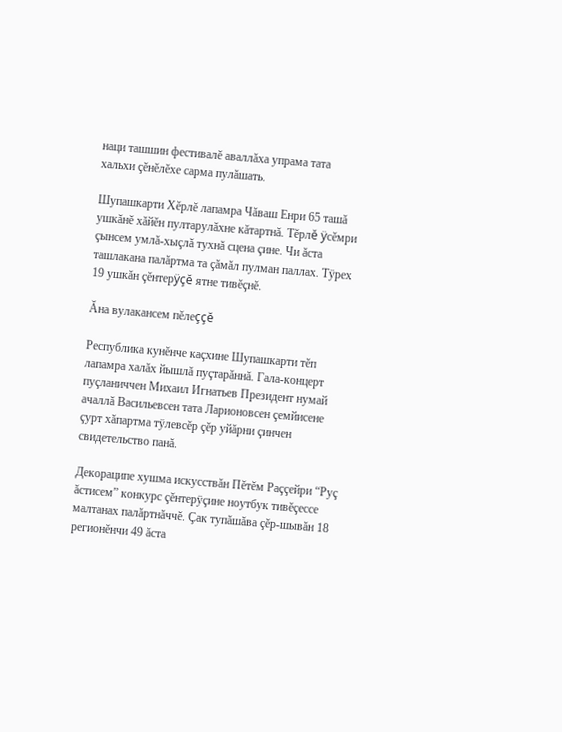наци ташшин фестивалĕ аваллăха упрама тата хальхи çĕнĕлĕхе сарма пулăшать.

Шупашкарти Хĕрлĕ лапамра Чăваш Енри 65 ташă ушкăнĕ хăйĕн пултарулăхне кăтартнă. Тĕрлĕ ÿсĕмри çынсем умлă-хыçлă тухнă сцена çине. Чи ăста ташлакана палăртма та çăмăл пулман паллах. Тÿрех 19 ушкăн çĕнтерÿçĕ ятне тивĕçнĕ.

Ăна вулакансем пĕлеççĕ

Республика кунĕнче каçхине Шупашкарти тĕп лапамра халăх йышлă пуçтарăннă. Гала-концерт пуçланиччен Михаил Игнатьев Президент нумай ачаллă Васильевсен тата Ларионовсен çемйисене çурт хăпартма тÿлевсĕр çĕр уйăрни çинчен свидетельство панă.

Декораципе хушма искусствăн Пĕтĕм Раççейри “Руç ăстисем” конкурс çĕнтерÿçине ноутбук тивĕçессе малтанах палăртнăччĕ. Çак тупăшăва çĕр-шывăн 18 регионĕнчи 49 ăста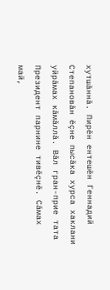хутшăннă. Пирĕн ентешĕн Геннадий Степановăн ĕçне пысăка хурса хаклани уйрăмах кăмăллă. Вăл гран-прие тата Президент парнине тивĕçнĕ. Сăмах май,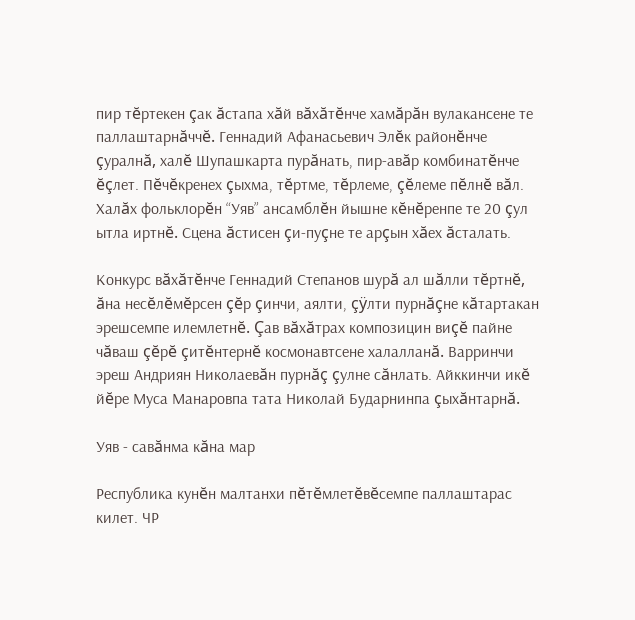пир тĕртекен çак ăстапа хăй вăхăтĕнче хамăрăн вулакансене те паллаштарнăччĕ. Геннадий Афанасьевич Элĕк районĕнче çуралнă, халĕ Шупашкарта пурăнать, пир-авăр комбинатĕнче ĕçлет. Пĕчĕкренех çыхма, тĕртме, тĕрлеме, çĕлеме пĕлнĕ вăл. Халăх фольклорĕн “Уяв” ансамблĕн йышне кĕнĕренпе те 20 çул ытла иртнĕ. Сцена ăстисен çи-пуçне те арçын хăех ăсталать.

Конкурс вăхăтĕнче Геннадий Степанов шурă ал шăлли тĕртнĕ, ăна несĕлĕмĕрсен çĕр çинчи, аялти, çÿлти пурнăçне кăтартакан эрешсемпе илемлетнĕ. Çав вăхăтрах композицин виçĕ пайне чăваш çĕрĕ çитĕнтернĕ космонавтсене халалланă. Варринчи эреш Андриян Николаевăн пурнăç çулне сăнлать. Айккинчи икĕ йĕре Муса Манаровпа тата Николай Бударнинпа çыхăнтарнă.

Уяв - савăнма кăна мар

Республика кунĕн малтанхи пĕтĕмлетĕвĕсемпе паллаштарас килет. ЧР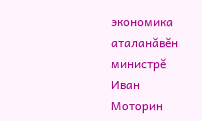экономика аталанăвĕн министрĕ Иван Моторин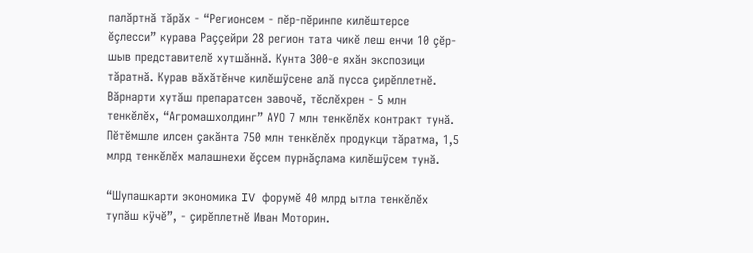палăртнă тăрăх - “Регионсем - пĕр-пĕринпе килĕштерсе ĕçлесси” курава Раççейри 28 регион тата чикĕ леш енчи 10 çĕр-шыв представителĕ хутшăннă. Кунта 300-е яхăн экспозици тăратнă. Курав вăхăтĕнче килĕшÿсене алă пусса çирĕплетнĕ. Вăрнарти хутăш препаратсен завочĕ, тĕслĕхрен - 5 млн тенкĕлĕх, “Агромашхолдинг” АУО 7 млн тенкĕлĕх контракт тунă. Пĕтĕмшле илсен çакăнта 750 млн тенкĕлĕх продукци тăратма, 1,5 млрд тенкĕлĕх малашнехи ĕçсем пурнăçлама килĕшÿсем тунă.

“Шупашкарти экономика IV форумĕ 40 млрд ытла тенкĕлĕх тупăш кÿчĕ”, - çирĕплетнĕ Иван Моторин.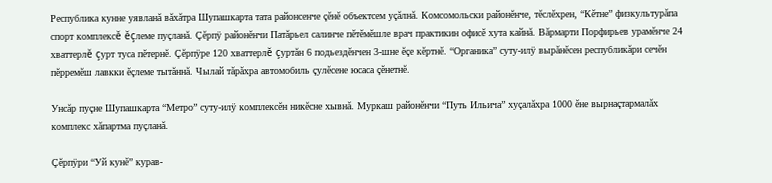Республика кунне уявланă вăхăтра Шупашкарта тата районсенче çĕнĕ объектсем уçăлнă. Комсомольски районĕнче, тĕслĕхрен, “Кĕтне” физкультурăпа спорт комплексĕ ĕçлеме пуçланă. Çĕрпÿ районĕнчи Патăрьел салинче пĕтĕмĕшле врач практикин офисĕ хута кайнă. Вăрмарти Порфирьев урамĕнче 24 хваттерлĕ çурт туса пĕтернĕ. Çĕрпÿре 120 хваттерлĕ çуртăн 6 подьездĕнчен 3-шне ĕçе кĕртнĕ. “Органика” суту-илÿ вырăнĕсен республикăри сечĕн пĕрремĕш лавкки ĕçлеме тытăннă. Чылай тăрăхра автомобиль çулĕсене юсаса çĕнетнĕ.

Унсăр пуçне Шупашкарта “Метро” суту-илÿ комплексĕн никĕсне хывнă. Муркаш районĕнчи “Путь Ильича” хуçалăхра 1000 ĕне вырнаçтармалăх комплекс хăпартма пуçланă.

Çĕрпÿри “Уй кунĕ” курав-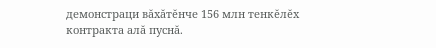демонстраци вăхăтĕнче 156 млн тенкĕлĕх контракта алă пуснă.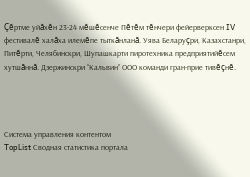Çĕртме уйăхĕн 23-24 мĕшĕсенче Пĕтĕм тĕнчери фейерверксен IV фестивалĕ халăха илемĕпе тыткăнланă. Уява Беларуçри, Казахстанри, Питĕрти, Челябинскри, Шупашкарти пиротехника предприятийĕсем хутшăннă. Дзержинскри “Кальвин” ООО команди гран-прие тивĕçнĕ.




Система управления контентом
TopList Сводная статистика портала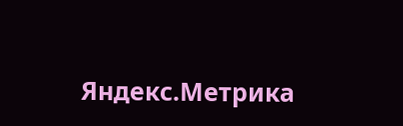Яндекс.Метрика